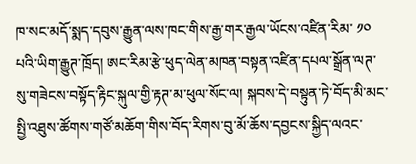ཁ་སང་མདོ་སྨད་དབུས་རྒྱུན་ལས་ཁང་གིས་རྒྱ་གར་རྒྱལ་ཡོངས་འཛིན་རིམ་ ༡༠ པའི་ཡིག་རྒྱུཊ་ཁྲོད། ཨང་རིམ་རྩེ་ཕུད་ལེན་མཁན་བསྟན་འཛིན་དཔལ་སྒྲོན་ལཊ་སུ་གཟེངས་བསྟོད་རྟིང་སྐུལ་གྱི་རྟཊ་མ་ཕུལ་སོང་ལ། སྐབས་དེ་བསྟུན་ཏེ་བོད་མི་མང་སྤྱི་འཐུས་ཚོགས་གཙོ་མཆོག་གིས་བོད་རིགས་བུ་མོ་ཆོས་དབྱངས་སྐྱིད་ལའང་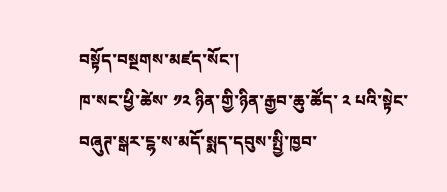བསྟོད་བསྔགས་མཛད་སོང་།
ཁ་སང་ཕྱི་ཚེས་ ༡༢ ཉིན་གྱི་ཉིན་རྒྱབ་ཆུ་ཚོད་ ༢ པའི་སྟེང་བཞུཊ་སྒར་ངྷ་ས་མདོ་སྨད་དབུས་སྤྱི་ཁྱབ་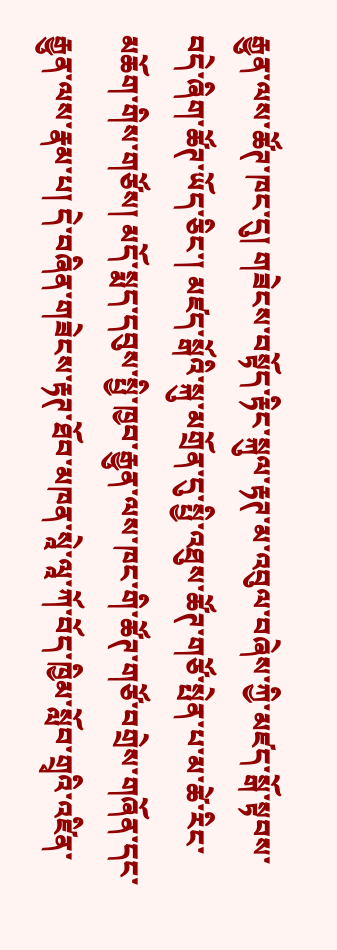རྒྱུན་ལས་ཚོཊ་ཁང་དུ། གཟེངས་བསྟོད་རྟིང་སྐུལ་རྟཊ་མ་འབུལ་བཞེས་ཀྱི་མཛད་སྒོ་སྟབས་བདེ་ཞིག་ཚོཊ་ཡོད་ཅིང་། མཛད་སྒོའི་སྐུ་མགྲོན་དུ་སྤྱི་འཐུས་ཚོཊ་གཙོ་སྤེན་པ་མ་ཚེ་རིང་མཆོག་གིས་གཙོས། མདོ་སྨད་དབུས་སྤྱི་ཁྱབ་རྒྱུན་ལས་ཁང་གི་ཚོཊ་གཙོ་བགྲེས་གཞོན་དང་རྒྱུན་ལས་རྣམ་པ། དེ་བཞིན་གཟེངས་རྟཊ་ཐོབ་མཁན་སཱེ་ལཱ་ཀོ་བོད་ཁྱིམ་སློབ་གྲྭའི་འཛིན་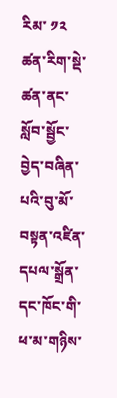རིམ་ ༡༢ ཚན་རིག་སྡེ་ཚན་ནང་སློབ་སྦྱོང་བྱེད་བཞིན་པའི་བུ་མོ་བསྟན་འཛིན་དཔལ་སྒྲོན་དང་ཁོང་གི་ཕ་མ་གཉིས་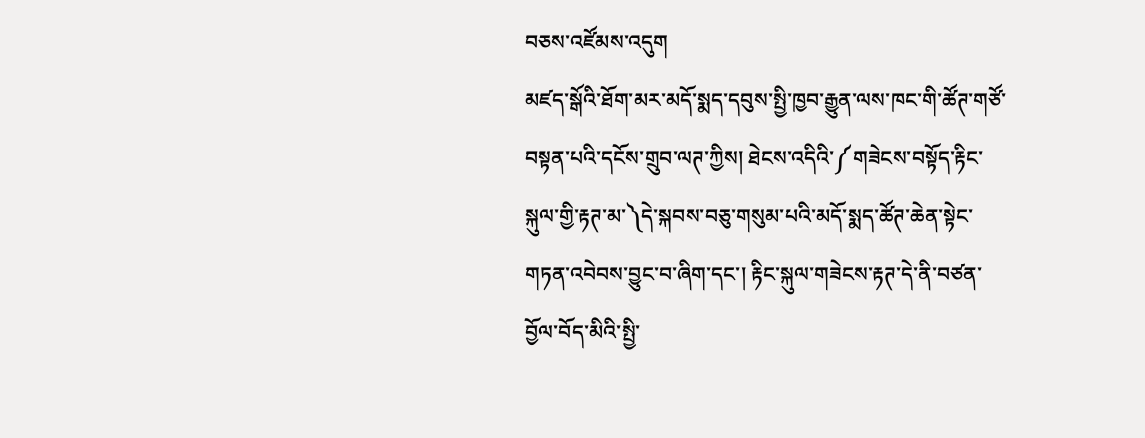བཅས་འཛོམས་འདུག
མཛད་སྒོའི་ཐོག་མར་མདོ་སྨད་དབུས་སྤྱི་ཁྱབ་རྒྱུན་ལས་ཁང་གི་ཚོཊ་གཙོ་བསྟན་པའི་དངོས་གྲུབ་ལཊ་ཀྱིས། ཐེངས་འདིའི་༼གཟེངས་བསྟོད་རྟིང་སྐུལ་གྱི་རྟཊ་མ་༽དེ་སྐབས་བཅུ་གསུམ་པའི་མདོ་སྨད་ཚོཊ་ཆེན་སྟེང་གཏན་འབེབས་བྱུང་བ་ཞིག་དང་། རྟིང་སྐུལ་གཟེངས་རྟཊ་དེ་ནི་བཙན་བྱོལ་བོད་མིའི་སྤྱི་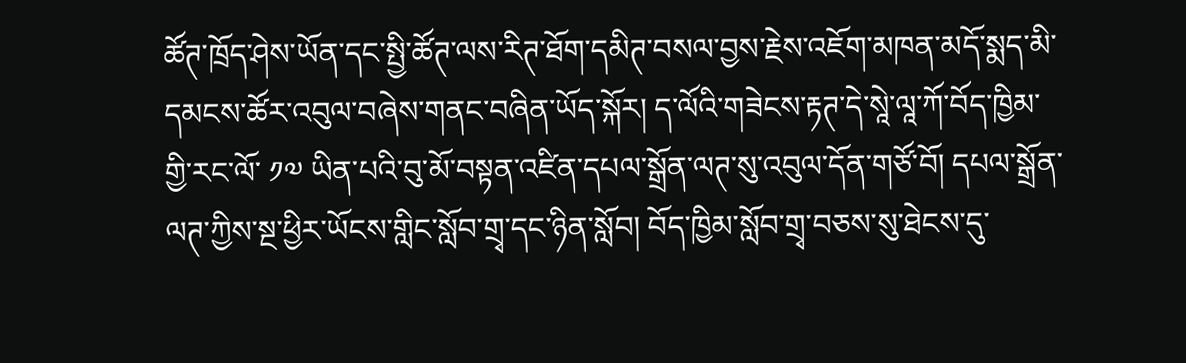ཚོཊ་ཁྲོད་ཤེས་ཡོན་དང་སྤྱི་ཚོཊ་ལས་རིཊ་ཐོག་དམིཊ་བསལ་བྱས་རྗེས་འཇོག་མཁན་མདོ་སྨད་མི་དམངས་ཚོར་འབུལ་བཞེས་གནང་བཞིན་ཡོད་སྐོར། ད་ལོའི་གཟེངས་རྟཊ་དེ་སཱེ་ལཱ་ཀོ་བོད་ཁྱིམ་གྱི་རང་ལོ་ ༡༧ ཡིན་པའི་བུ་མོ་བསྟན་འཛིན་དཔལ་སྒྲོན་ལཊ་སུ་འབུལ་དོན་གཙོ་བོ། དཔལ་སྒྲོན་ལཊ་ཀྱིས་སྔ་ཕྱིར་ཡོངས་གླིང་སློབ་གྲྭ་དང་ཉིན་སློབ། བོད་ཁྱིམ་སློབ་གྲྭ་བཅས་སུ་ཐེངས་དུ་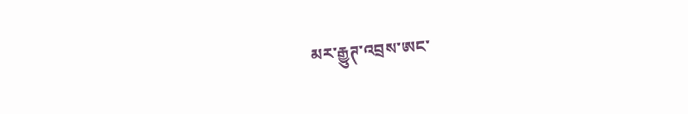མར་རྒྱུཊ་འབྲས་ཨང་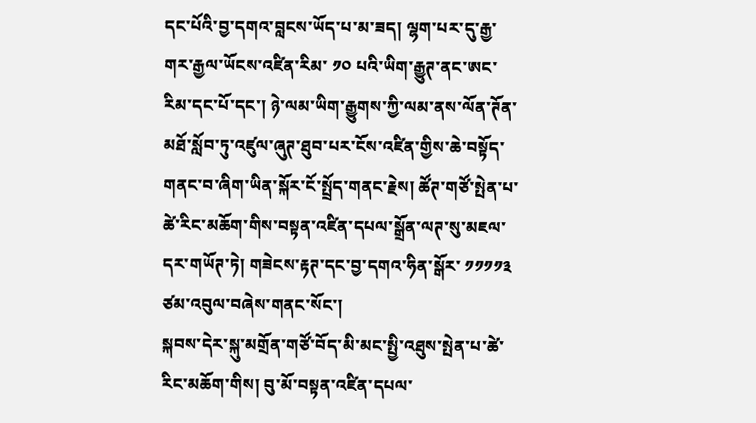དང་པོའི་བྱ་དགའ་བླངས་ཡོད་པ་མ་ཟད། ལྷག་པར་དུ་རྒྱ་གར་རྒྱལ་ཡོངས་འཛིན་རིམ་ ༡༠ པའི་ཡིག་རྒྱུཊ་ནང་ཨང་རིམ་དང་པོ་དང་། ཉེ་ལམ་ཡིག་རྒྱུགས་ཀྱི་ལམ་ནས་ལོན་ཊོན་མཐོ་སློབ་ཏུ་འཛུལ་ཞུཊ་ཐུབ་པར་ངོས་འཛིན་གྱིས་ཆེ་བསྟོད་གནང་བ་ཞིག་ཡིན་སྐོར་ངོ་སྤྲོད་གནང་རྗེས། ཚོཊ་གཙོ་སྤེན་པ་ཚེ་རིང་མཆོག་གིས་བསྟན་འཛིན་དཔལ་སྒྲོན་ལཊ་སུ་མཇལ་དར་གཡོཊ་ཏེ། གཟེངས་རྟཊ་དང་བྱ་དགའ་ཧིན་སྒོར་ ༡༡༡༡༣ ཙམ་འབུལ་བཞེས་གནང་སོང་།
སྐབས་དེར་སྐུ་མགྲོན་གཙོ་བོད་མི་མང་སྤྱི་འཐུས་སྤེན་པ་ཚེ་རིང་མཆོག་གིས། བུ་མོ་བསྟན་འཛིན་དཔལ་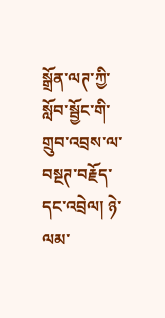སྒྲོན་ལཊ་ཀྱི་སློབ་སྦྱོང་གི་གྲུབ་འབྲས་ལ་བསྔཊ་བརྗོད་དང་འབྲེལ། ཉེ་ལམ་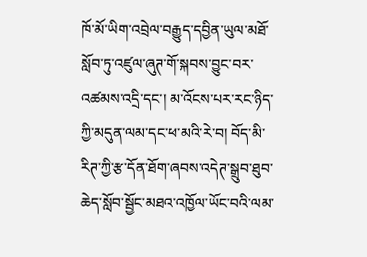ཁོ་མོ་ཡིག་འབྲེལ་བརྒྱུད་དབྱིན་ཡུལ་མཐོ་སློབ་ཏུ་འཛུལ་ཞུཊ་གོ་སྐབས་བྱུང་བར་འཚམས་འདྲི་དང་། མ་འོངས་པར་རང་ཉིད་ཀྱི་མདུན་ལམ་དང་ཕ་མའི་རེ་བ། བོད་མི་རིཊ་ཀྱི་རྩ་དོན་ཐོག་ཞབས་འདེཊ་སྒྲུབ་ཐུབ་ཆེད་སློབ་སྦྱོང་མཐའ་འཁྱོལ་ཡོང་བའི་ལམ་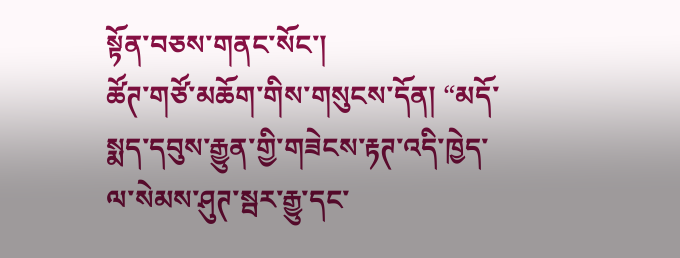སྟོན་བཅས་གནང་སོང་།
ཚོཊ་གཙོ་མཆོག་གིས་གསུངས་དོན། “མདོ་སྨད་དབུས་རྒྱུན་གྱི་གཟེངས་རྟཊ་འདི་ཁྱེད་ལ་སེམས་ཤུཊ་སྦར་རྒྱུ་དང་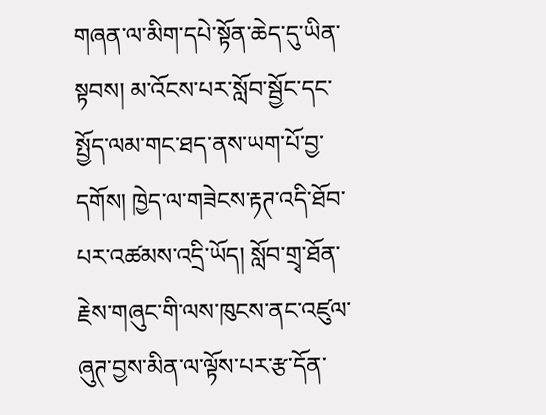གཞན་ལ་མིག་དཔེ་སྟོན་ཆེད་དུ་ཡིན་སྟབས། མ་འོངས་པར་སློབ་སྦྱོང་དང་སྤྱོད་ལམ་གང་ཐད་ནས་ཡག་པོ་བྱ་དགོས། ཁྱེད་ལ་གཟེངས་རྟཊ་འདི་ཐོབ་པར་འཚམས་འདྲི་ཡོད། སློབ་གྲྭ་ཐོན་རྗེས་གཞུང་གི་ལས་ཁུངས་ནང་འཛུལ་ཞུཊ་བྱས་མིན་ལ་ལྟོས་པར་རྩ་དོན་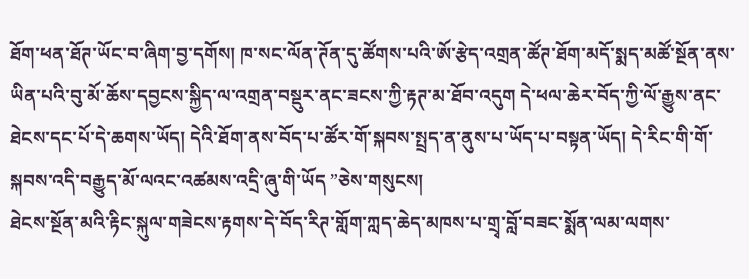ཐོག་ཕན་ཐོཊ་ཡོང་བ་ཞིག་བྱ་དགོས། ཁ་སང་ལོན་ཊོན་དུ་ཚོགས་པའི་ཨོ་རྩེད་འགྲན་ཚོཊ་ཐོག་མདོ་སྨད་མཚོ་སྔོན་ནས་ཡིན་པའི་བུ་མོ་ཆོས་དབྱངས་སྐྱིད་ལ་འགྲན་བསྡུར་ནང་ཟངས་ཀྱི་རྟཊ་མ་ཐོབ་འདུག དེ་ཕལ་ཆེར་བོད་ཀྱི་ལོ་རྒྱུས་ནང་ཐེངས་དང་པོ་དེ་ཆགས་ཡོད། དེའི་ཐོག་ནས་བོད་པ་ཚོར་གོ་སྐབས་སྤྲད་ན་ནུས་པ་ཡོད་པ་བསྟན་ཡོད། དེ་རིང་གི་གོ་སྐབས་འདི་བརྒྱུད་མོ་ལའང་འཚམས་འདྲི་ཞུ་གི་ཡོད ”ཅེས་གསུངས།
ཐེངས་སྔོན་མའི་རྟིང་སྐུལ་གཟེངས་རྟགས་དེ་བོད་རིཊ་གློག་ཀླད་ཆེད་མཁས་པ་གྲྭ་བློ་བཟང་སྨོན་ལམ་ལགས་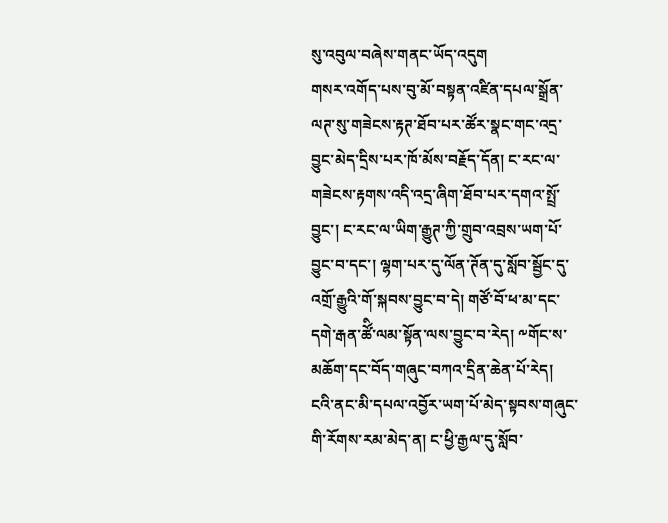སུ་འབུལ་བཞེས་གནང་ཡོད་འདུག
གསར་འགོད་པས་བུ་མོ་བསྟན་འཛིན་དཔལ་སྒྲོན་ལཊ་སུ་གཟེངས་རྟཊ་ཐོབ་པར་ཚོར་སྣང་གང་འདྲ་བྱུང་མེད་དྲིས་པར་ཁོ་མོས་བརྗོད་དོན། ང་རང་ལ་གཟེངས་རྟགས་འདི་འདྲ་ཞིག་ཐོབ་པར་དགའ་སྤྲོ་བྱུང་། ང་རང་ལ་ཡིག་རྒྱུཊ་ཀྱི་གྲུབ་འབྲས་ཡག་པོ་བྱུང་བ་དང་། ལྷག་པར་དུ་ལོན་ཊོན་དུ་སློབ་སྦྱོང་དུ་འགྲོ་རྒྱུའི་གོ་སྐབས་བྱུང་བ་དེ། གཙོ་བོ་ཕ་མ་དང་དགེ་རྒན་ཚོི་ལམ་སྟོན་ལས་བྱུང་བ་རེད། ༸གོང་ས་མཆོག་དང་བོད་གཞུང་བཀའ་དྲིན་ཆེན་པོ་རེད། ངའི་ནང་མི་དཔལ་འབྱོར་ཡག་པོ་མེད་སྟབས་གཞུང་གི་རོགས་རམ་མེད་ན། ང་ཕྱི་རྒྱལ་དུ་སློབ་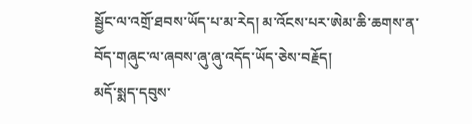སྦྱོང་ལ་འགྲོ་ཐབས་ཡོད་པ་མ་རེད། མ་འོངས་པར་ཨེམ་ཆི་ཆགས་ན་བོད་གཞུང་ལ་ཞབས་ཞུ་ཞུ་འདོད་ཡོད་ཅེས་བརྗོད།
མདོ་སྨད་དབུས་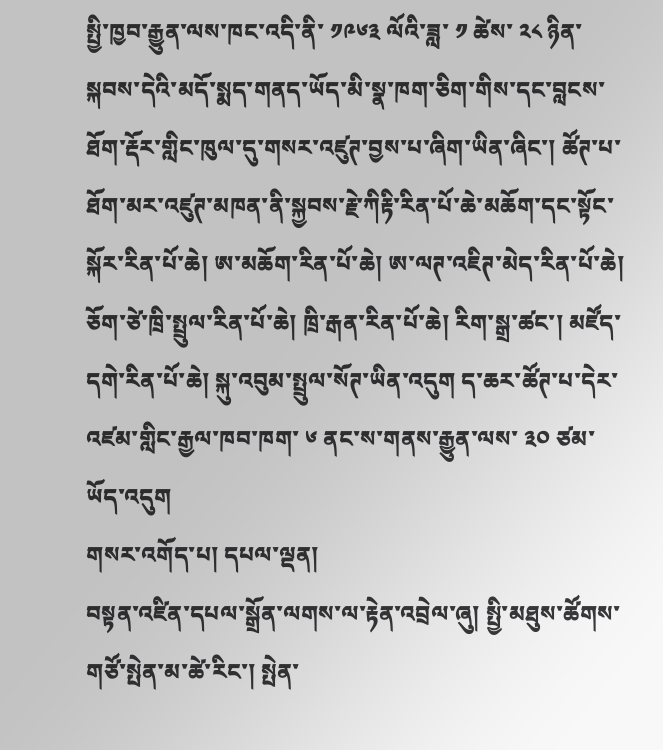སྤྱི་ཁྱབ་རྒྱུན་ལས་ཁང་འདི་ནི་ ༡༩༦༣ ལོའི་ཟླ་ ༡ ཚེས་ ༢༨ ཉིན་སྐབས་དེའི་མདོ་སྨད་གནད་ཡོད་མི་སྣ་ཁག་ཅིག་གིས་དང་བླངས་ཐོག་རྡོར་གླིང་ཁུལ་དུ་གསར་འཛུཊ་བྱས་པ་ཞིག་ཡིན་ཞིང་། ཚོཊ་པ་ཐོག་མར་འཛུཊ་མཁན་ནི་སྐྱབས་རྗེ་ཀིརྟི་རིན་པོ་ཆེ་མཆོག་དང་སྟོང་སྐོར་རིན་པོ་ཆེ། ཨ་མཆོག་རིན་པོ་ཆེ། ཨ་ལཊ་འཇིཊ་མེད་རིན་པོ་ཆེ། ཅོག་ཙེ་ཁྲི་སྤྲུལ་རིན་པོ་ཆེ། ཁྲི་རྒན་རིན་པོ་ཆེ། རིག་སྒྲ་ཚང་། མཛོད་དགེ་རིན་པོ་ཆེ། སྐུ་འབུམ་སྤྲུལ་སོཊ་ཡིན་འདུག ད་ཆར་ཚོཊ་པ་དེར་འཛམ་གླིང་རྒྱལ་ཁབ་ཁག་ ༦ ནང་ས་གནས་རྒྱུན་ལས་ ༣༠ ཙམ་ཡོད་འདུག
གསར་འགོད་པ། དཔལ་ལྡན།
བསྟན་འཛིན་དཔལ་སྒྲོན་ལགས་ལ་རྟེན་འབྲེལ་ཞུ། སྤྱི་མཐུས་ཚོགས་གཙོ་སྤེན་མ་ཚེ་རིང་། སྤེན་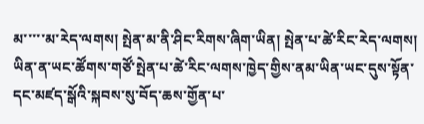མ་་་་་མ་རེད་ལགས། སྤེན་མ་ནི་ཤིང་རིགས་ཞིག་ཡིན། སྤེན་པ་ཚེ་རིང་རེད་ལགས། ཡིན་ན་ཡང་ཚོགས་གཙོ་སྤེན་པ་ཚེ་རིང་ལགས་ཁྱེད་གྱིས་ནམ་ཡིན་ཡང་དུས་སྟོན་དང་མཛད་སྒོའི་སྐབས་སུ་བོད་ཆས་གྱོན་པ་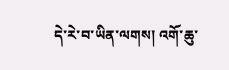དེ་རེ་བ་ཡིན་ལགས། འགོ་ཆུ་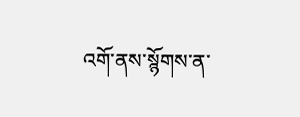འགོ་ནས་སྙོགས་ན་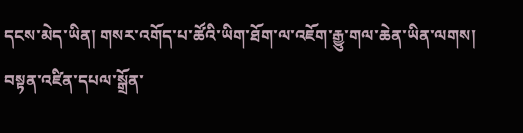དངས་མེད་ཡིན། གསར་འགོད་པ་ཚོའི་ཡིག་ཐོག་ལ་འཇོག་རྒྱུ་གལ་ཆེན་ཡིན་ལགས།
བསྟན་འཛིན་དཔལ་སྒྲོན་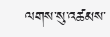ལགས་སུ་འཚམས་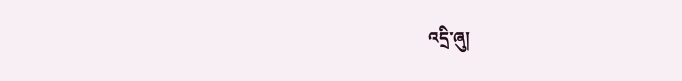འདྲི་ཞུ།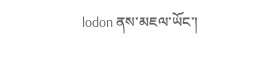lodon ནས་མཇལ་ཡོང་།